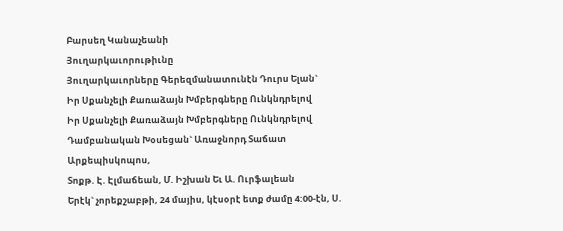Բարսեղ Կանաչեանի
Յուղարկաւորութիւնը
Յուղարկաւորները Գերեզմանատունէն Դուրս Ելան`
Իր Սքանչելի Քառաձայն Խմբերգները Ունկնդրելով
Իր Սքանչելի Քառաձայն Խմբերգները Ունկնդրելով
Դամբանական Խօսեցան` Առաջնորդ Տաճատ Արքեպիսկոպոս,
Տոքթ. Է. Էլմաճեան, Մ. Իշխան Եւ Ա. Ուրֆալեան
Երէկ` չորեքշաբթի, 24 մայիս, կէսօրէ ետք ժամը 4:00-էն, Ս.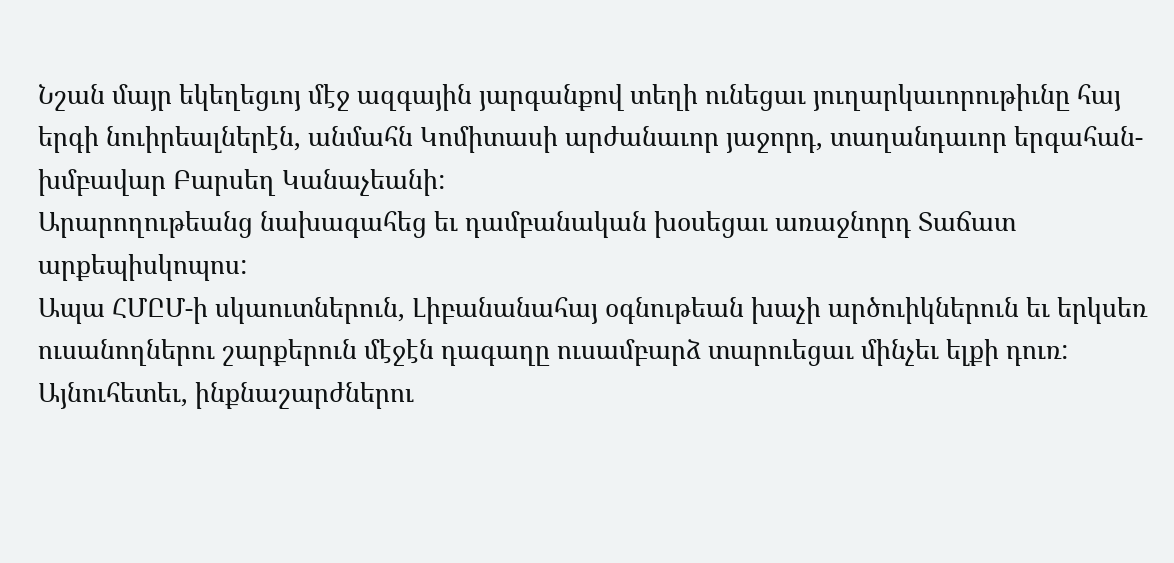Նշան մայր եկեղեցւոյ մէջ ազգային յարգանքով տեղի ունեցաւ յուղարկաւորութիւնը հայ երգի նուիրեալներէն, անմահն Կոմիտասի արժանաւոր յաջորդ, տաղանդաւոր երգահան-խմբավար Բարսեղ Կանաչեանի:
Արարողութեանց նախագահեց եւ դամբանական խօսեցաւ առաջնորդ Տաճատ արքեպիսկոպոս:
Ապա ՀՄԸՄ-ի սկաուտներուն, Լիբանանահայ օգնութեան խաչի արծուիկներուն եւ երկսեռ ուսանողներու շարքերուն մէջէն դագաղը ուսամբարձ տարուեցաւ մինչեւ ելքի դուռ: Այնուհետեւ, ինքնաշարժներու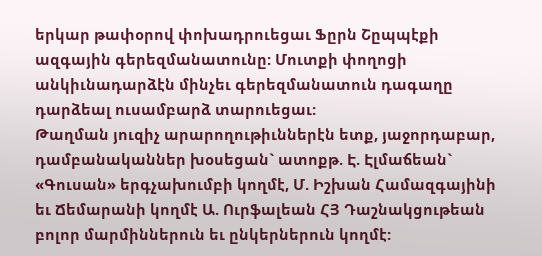երկար թափօրով փոխադրուեցաւ Ֆըրն Շըպպէքի ազգային գերեզմանատունը: Մուտքի փողոցի անկիւնադարձէն մինչեւ գերեզմանատուն դագաղը դարձեալ ուսամբարձ տարուեցաւ:
Թաղման յուզիչ արարողութիւններէն ետք, յաջորդաբար, դամբանականներ խօսեցան` ատոքթ. Է. Էլմաճեան` «Գուսան» երգչախումբի կողմէ, Մ. Իշխան Համազգայինի եւ Ճեմարանի կողմէ Ա. Ուրֆալեան ՀՅ Դաշնակցութեան բոլոր մարմիններուն եւ ընկերներուն կողմէ: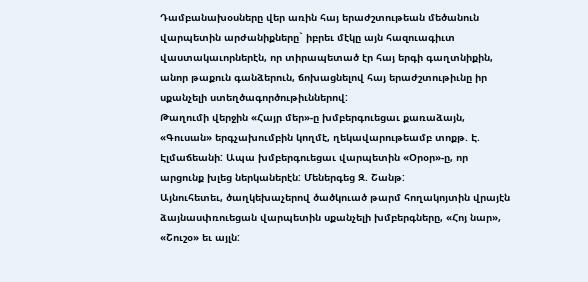Դամբանախօսները վեր առին հայ երաժշտութեան մեծանուն վարպետին արժանիքները` իբրեւ մէկը այն հազուագիւտ վաստակաւորներէն, որ տիրապետած էր հայ երգի գաղտնիքին, անոր թաքուն գանձերուն, ճոխացնելով հայ երաժշտութիւնը իր սքանչելի ստեղծագործութիւններով:
Թաղումի վերջին «Հայր մեր»-ը խմբերգուեցաւ քառաձայն, «Գուսան» երգչախումբին կողմէ, ղեկավարութեամբ տոքթ. Է. Էլմաճեանի: Ապա խմբերգուեցաւ վարպետին «Օրօր»-ը, որ արցունք խլեց ներկաներէն: Մեներգեց Զ. Շանթ:
Այնուհետեւ, ծաղկեխաչերով ծածկուած թարմ հողակոյտին վրայէն ձայնասփռուեցան վարպետին սքանչելի խմբերգները, «Հոյ նար», «Շուշօ» եւ այլն: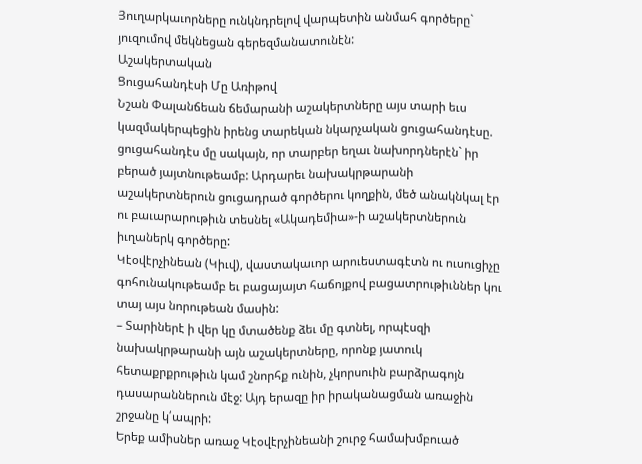Յուղարկաւորները ունկնդրելով վարպետին անմահ գործերը` յուզումով մեկնեցան գերեզմանատունէն:
Աշակերտական
Ցուցահանդէսի Մը Առիթով
Նշան Փալանճեան ճեմարանի աշակերտները այս տարի եւս կազմակերպեցին իրենց տարեկան նկարչական ցուցահանդէսը. ցուցահանդէս մը սակայն, որ տարբեր եղաւ նախորդներէն` իր բերած յայտնութեամբ: Արդարեւ նախակրթարանի աշակերտներուն ցուցադրած գործերու կողքին, մեծ անակնկալ էր ու բաւարարութիւն տեսնել «Ակադեմիա»-ի աշակերտներուն իւղաներկ գործերը:
Կէօվէրչինեան (Կիւվ), վաստակաւոր արուեստագէտն ու ուսուցիչը գոհունակութեամբ եւ բացայայտ հաճոյքով բացատրութիւններ կու տայ այս նորութեան մասին:
– Տարիներէ ի վեր կը մտածենք ձեւ մը գտնել, որպէսզի նախակրթարանի այն աշակերտները, որոնք յատուկ հետաքրքրութիւն կամ շնորհք ունին, չկորսուին բարձրագոյն դասարաններուն մէջ: Այդ երազը իր իրականացման առաջին շրջանը կ՛ապրի:
Երեք ամիսներ առաջ Կէօվէրչինեանի շուրջ համախմբուած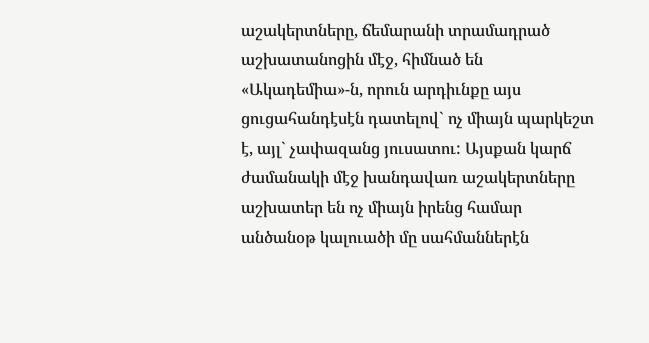աշակերտները, ճեմարանի տրամադրած աշխատանոցին մէջ, հիմնած են «Ակադեմիա»-ն, որուն արդիւնքը այս ցուցահանդէսէն դատելով` ոչ միայն պարկեշտ է, այլ` չափազանց յուսատու: Այսքան կարճ ժամանակի մէջ խանդավառ աշակերտները աշխատեր են ոչ միայն իրենց համար անծանօթ կալուածի մը սահմաններէն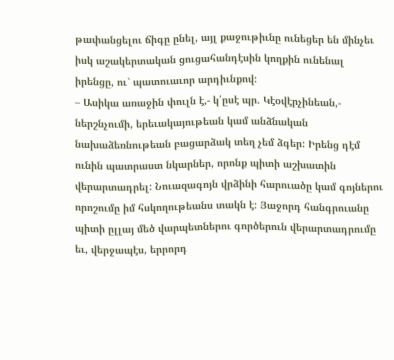թափանցելու ճիգը ընել, այլ քաջութիւնը ունեցեր են մինչեւ իսկ աշակերտական ցուցահանդէսին կողքին ունենալ իրենցը, ու` պատուաւոր արդիւնքով:
– Ասիկա առաջին փուլն է,- կ՛ըսէ պր. Կէօվէրչինեան,- ներշնչումի, երեւակայութեան կամ անձնական նախաձեռնութեան բացարձակ տեղ չեմ ձգեր: Իրենց դէմ ունին պատրաստ նկարներ, որոնք պիտի աշխատին վերարտադրել: Նուազագոյն վրձինի հարուածը կամ գոյներու որոշումը իմ հսկողութեանս տակն է: Յաջորդ հանգրուանը պիտի ըլլայ մեծ վարպետներու գործերուն վերարտադրումը եւ, վերջապէս, երրորդ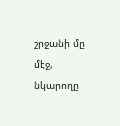շրջանի մը մէջ, նկարողը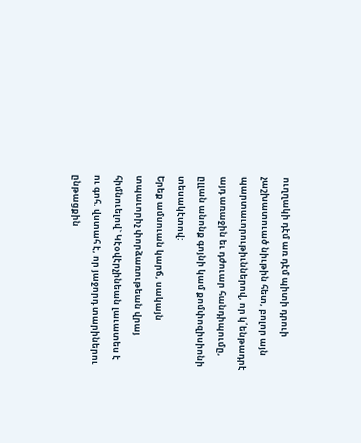ուղղակի դէմ առ դէմ պիտի դրուի չաշխատուած նիւթին հետ, բոլոր այն պարտաւորութիւններով, որ կ՛ենթադրէ այդ առաջին եւ դժուար հանդիպումը, ըլլան անոնք գոյնի կամ քոմփոզիսիոնի տեսակէտով:
Երեք ամսուան կարճ, սակայն տպաւորիչ փորձառութեան վրայ հիմնուելով` Կէօվէրչինեան լաւատես է ու գոհ. վստահ է, որ յաջորդ տարիներու ընթացքին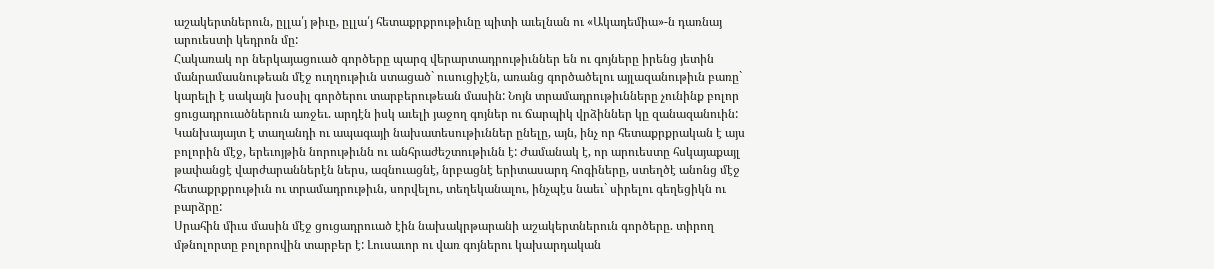աշակերտներուն, ըլլա՛յ թիւը, ըլլա՛յ հետաքրքրութիւնը պիտի աւելնան ու «Ակադեմիա»-ն դառնայ արուեստի կեդրոն մը:
Հակառակ որ ներկայացուած գործերը պարզ վերարտադրութիւններ են ու գոյները իրենց յետին մանրամասնութեան մէջ ուղղութիւն ստացած` ուսուցիչէն, առանց գործածելու այլազանութիւն բառը` կարելի է սակայն խօսիլ գործերու տարբերութեան մասին: Նոյն տրամադրութիւնները չունինք բոլոր ցուցադրուածներուն առջեւ. արդէն իսկ աւելի յաջող գոյներ ու ճարպիկ վրձիններ կը զանազանուին: Կանխայայտ է տաղանդի ու ապագայի նախատեսութիւններ ընելը, այն, ինչ որ հետաքրքրական է այս բոլորին մէջ, երեւոյթին նորութիւնն ու անհրաժեշտութիւնն է: Ժամանակ է, որ արուեստը հսկայաքայլ թափանցէ վարժարաններէն ներս, ազնուացնէ, նրբացնէ երիտասարդ հոգիները, ստեղծէ անոնց մէջ հետաքրքրութիւն ու տրամադրութիւն, սորվելու, տեղեկանալու, ինչպէս նաեւ` սիրելու գեղեցիկն ու բարձրը:
Սրահին միւս մասին մէջ ցուցադրուած էին նախակրթարանի աշակերտներուն գործերը. տիրող մթնոլորտը բոլորովին տարբեր է: Լուսաւոր ու վառ գոյներու կախարդական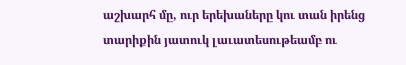աշխարհ մը, ուր երեխաները կու տան իրենց տարիքին յատուկ լաւատեսութեամբ ու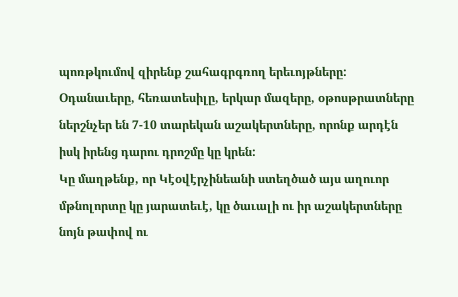պոռթկումով զիրենք շահագրգռող երեւոյթները: Օդանաւերը, հեռատեսիլը, երկար մազերը, օթոսթրատները ներշնչեր են 7-10 տարեկան աշակերտները, որոնք արդէն իսկ իրենց դարու դրոշմը կը կրեն:
Կը մաղթենք, որ Կէօվէրչինեանի ստեղծած այս աղուոր մթնոլորտը կը յարատեւէ, կը ծաւալի ու իր աշակերտները նոյն թափով ու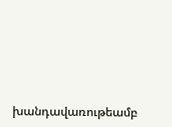խանդավառութեամբ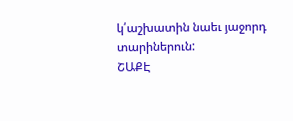կ՛աշխատին նաեւ յաջորդ տարիներուն:
ՇԱՔԷ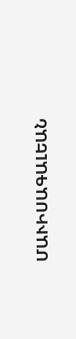ՄԱՒԻՍԱԳԱԼԵԱՆ